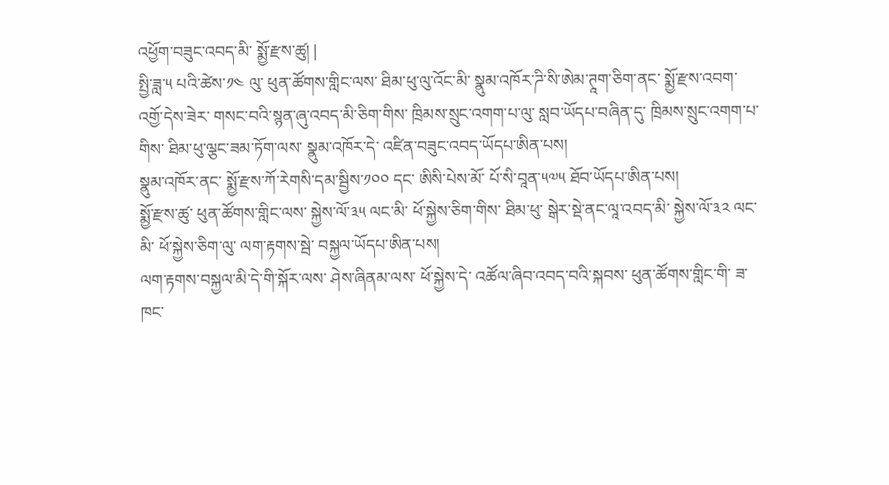འཕྱོག་བཟུང་འབད་མི་ སྨྱོ་རྫས་ཚུ། |
སྤྱི་ཟླ་༥ པའི་ཚེས་༡༤ ལུ་ ཕུན་ཚོགས་གླིང་ལས་ ཐིམ་ཕུ་ལུ་འོང་མི་ སྣུམ་འཁོར་ཌི་སི་ཨེམ་ཊཱག་ཅིག་ནང་ སྨྱོ་རྫས་འབག་འགྱོ་དེས་ཟེར་ གསང་བའི་སྙན་ཞུ་འབད་མི་ཅིག་གིས་ ཁྲིམས་སྲུང་འགག་པ་ལུ་ སླབ་ཡོདཔ་བཞིན་དུ་ ཁྲིམས་སྲུང་འགག་པ་གིས་ ཐིམ་ཕུ་ལྕང་ཟམ་ཏོག་ལས་ སྣུམ་འཁོར་དེ་ འཛིན་བཟུང་འབད་ཡོདཔ་ཨིན་པས།
སྣུམ་འཁོར་ནང་ སྨྱོ་རྫས་ཀོ་རེགསི་དམ་སྦྱིས་༡༠༠ དང་ ཨིསི་པེས་མོ་ པོ་སི་བཱན་༥༧༥ ཐོབ་ཡོདཔ་ཨིན་པས།
སྨྱོ་རྫས་ཚུ་ ཕུན་ཚོགས་གླིང་ལས་ སྐྱེས་ལོ་༣༥ ལང་མི་ ཕོ་སྐྱེས་ཅིག་གིས་ ཐིམ་ཕུ་ སྒེར་སྡེ་ནང་ལཱ་འབད་མི་ སྐྱེས་ལོ་༣༢ ལང་མི་ ཕོ་སྐྱེས་ཅིག་ལུ་ ལག་རྟགས་སྦེ་ བསྐྱལ་ཡོདཔ་ཨིན་པས།
ལག་རྟགས་བསྐྱལ་མི་དེ་གི་སྐོར་ལས་ ཤེས་ཞིནམ་ལས་ ཕོ་སྐྱེས་དེ་ འཚོལ་ཞིབ་འབད་བའི་སྐབས་ ཕུན་ཚོགས་གླིང་གི་ ཟ་ཁང་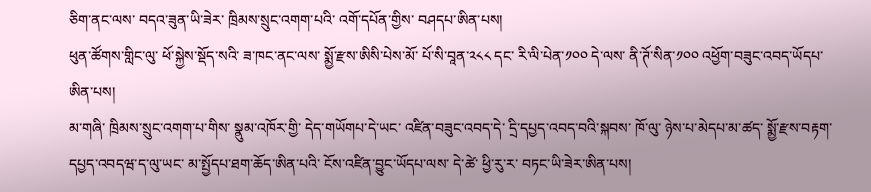ཅིག་ནང་ལས་ བདའ་ཟུན་ཡི་ཟེར་ ཁྲིམས་སྲུང་འགག་པའི་ འགོ་དཔོན་གྱིས་ བཤདཔ་ཨིན་པས།
ཕུན་ཚོགས་གླིང་ལུ་ ཕོ་སྐྱེས་སྡོད་སའི་ ཟ་ཁང་ནང་ལས་ སྨྱོ་རྫས་ཨིསི་པེས་མོ་ པོ་སི་བཱན་༢༨༨ དང་ རི་ལི་པེན་༡༠༠ དེ་ལས་ ནི་ཊོ་སིན་༡༠༠ འཕྱོག་བཟུང་འབད་ཡོདཔ་ཨིན་པས།
མ་གཞི་ ཁྲིམས་སྲུང་འགག་པ་གིས་ སྣུམ་འཁོར་གྱི་ དེད་གཡོགཔ་དེ་ཡང་ འཛིན་བཟུང་འབད་དེ་ དྲི་དཔྱད་འབད་བའི་སྐབས་ ཁོ་ལུ་ ཉེས་པ་མེདཔ་མ་ཚད་ སྨྱོ་རྫས་བརྟག་དཔྱད་འབདཝ་ད་ལུ་ཡང་ མ་སྤྱོདཔ་ཐག་ཆོད་ཨིན་པའི་ ངོས་འཛིན་བྱུང་ཡོདཔ་ལས་ དེ་ཚེ་ ཕྱི་རུ་ར་ བཏང་ཡི་ཟེར་ཨིན་པས།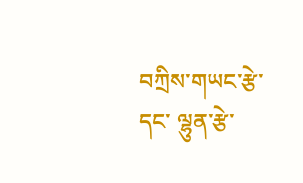བཀྲིས་གཡང་རྩེ་དང་ ལྷུན་རྩེ་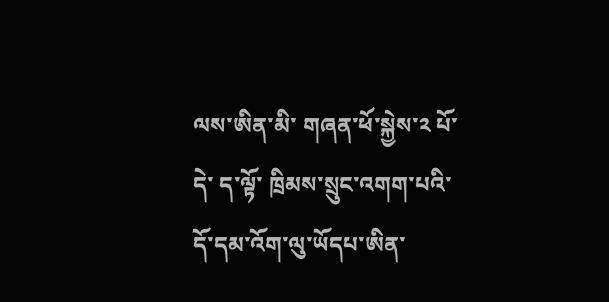ལས་ཨིན་མི་ གཞན་ཕོ་སྐྱེས་༢ པོ་དེ་ ད་ལྟོ་ ཁྲིམས་སྲུང་འགག་པའི་ དོ་དམ་འོག་ལུ་ཡོདཔ་ཨིན་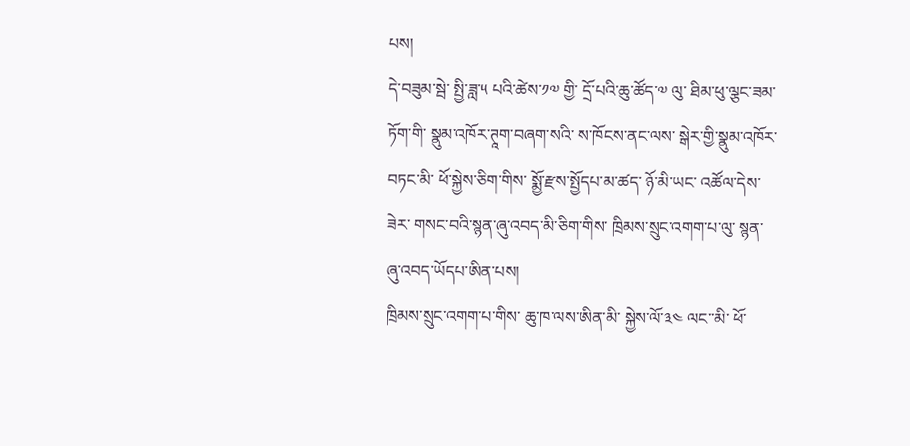པས།
དེ་བཟུམ་སྦེ་ སྤྱི་ཟླ་༥ པའི་ཚེས་༡༧ གྱི་ དྲོ་པའི་ཆུ་ཚོད་༧ ལུ་ ཐིམ་ཕུ་ལྕང་ཟམ་ཏོག་གི་ སྣུམ་འཁོར་ཊཱག་བཞག་སའི་ ས་ཁོངས་ནང་ལས་ སྒེར་གྱི་སྣུམ་འཁོར་བཏང་མི་ ཕོ་སྐྱེས་ཅིག་གིས་ སྨྱོ་རྫས་སྤྱོདཔ་མ་ཚད་ ཉོ་མི་ཡང་ འཚོལ་དེས་ཟེར་ གསང་བའི་སྙན་ཞུ་འབད་མི་ཅིག་གིས་ ཁྲིམས་སྲུང་འགག་པ་ལུ་ སྙན་ཞུ་འབད་ཡོདཔ་ཨིན་པས།
ཁྲིམས་སྲུང་འགག་པ་གིས་ ཆུ་ཁ་ལས་ཨིན་མི་ སྐྱེས་ལོ་༣༤ ལང་་མི་ ཕོ་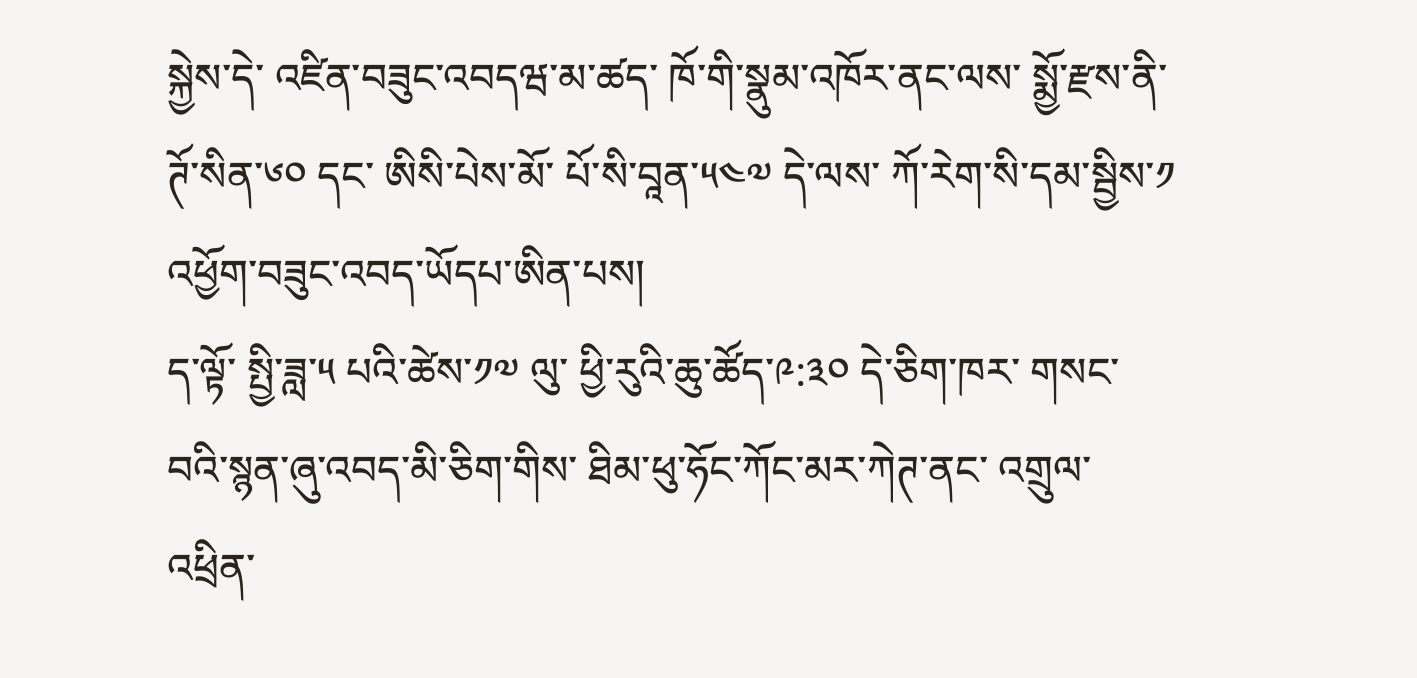སྐྱེས་དེ་ འཛིན་བཟུང་འབདཝ་མ་ཚད་ ཁོ་གི་སྣུམ་འཁོར་ནང་ལས་ སྨྱོ་རྫས་ནི་ཊོ་སིན་༦༠ དང་ ཨིསི་པེས་མོ་ པོ་སི་བཱན་༥༤༧ དེ་ལས་ ཀོ་རེག་སི་དམ་སྦྱིས་༡ འཕྱོག་བཟུང་འབད་ཡོདཔ་ཨིན་པས།
ད་ལྟོ་ སྤྱི་ཟླ་༥ པའི་ཚེས་༡༧ ལུ་ ཕྱི་རུའི་ཆུ་ཚོད་༩:༣༠ དེ་ཅིག་ཁར་ གསང་བའི་སྙན་ཞུ་འབད་མི་ཅིག་གིས་ ཐིམ་ཕུ་ཧོང་ཀོང་མར་ཀེཊ་ནང་ འགྲུལ་འཕྲིན་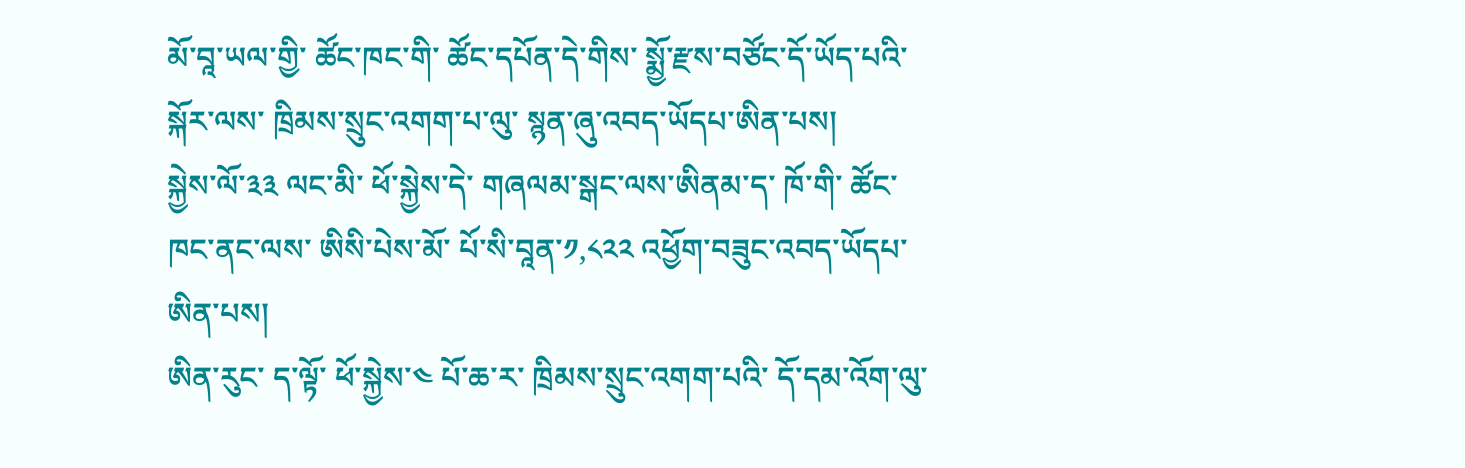མོ་བཱ་ཡལ་གྱི་ ཚོང་ཁང་གི་ ཚོང་དཔོན་དེ་གིས་ སྨྱོ་རྫས་བཙོང་དོ་ཡོད་པའི་སྐོར་ལས་ ཁྲིམས་སྲུང་འགག་པ་ལུ་ སྙན་ཞུ་འབད་ཡོདཔ་ཨིན་པས།
སྐྱེས་ལོ་༣༣ ལང་མི་ ཕོ་སྐྱེས་དེ་ གཞལམ་སྒང་ལས་ཨིནམ་ད་ ཁོ་གི་ ཚོང་ཁང་ནང་ལས་ ཨིསི་པེས་མོ་ པོ་སི་བཱན་༡,༨༢༢ འཕྱོག་བཟུང་འབད་ཡོདཔ་ཨིན་པས།
ཨིན་རུང་ ད་ལྟོ་ ཕོ་སྐྱེས་༤ པོ་ཆ་ར་ ཁྲིམས་སྲུང་འགག་པའི་ དོ་དམ་འོག་ལུ་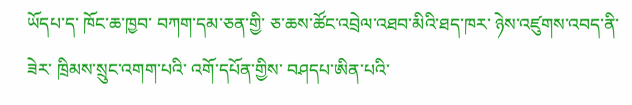ཡོདཔ་ད་ ཁོང་ཆ་ཁྱབ་ བཀག་དམ་ཅན་གྱི་ ཅ་ཆས་ཚོང་འབྲེལ་འཐབ་མིའི་ཐད་ཁར་ ཉེས་འཛུགས་འབད་ནི་ཟེར་ ཁྲིམས་སྲུང་འགག་པའི་ འགོ་དཔོན་གྱིས་ བཤདཔ་ཨིན་པའི་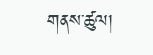གནས་ཚུལ།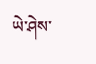ཡེ་ཤེས་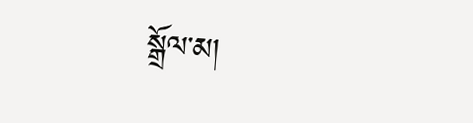སྒྲོལ་མ།